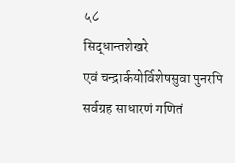५८
सिद्धान्तशेखरे
एवं चन्द्रार्कयोर्विशेषसुवा पुनरपि सर्वग्रह साधारणं गणितं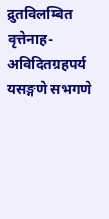द्रुतविलम्बित वृत्तेनाह- अविदितग्रहपर्य यसङ्गणे सभगणे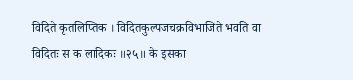विदिते कृतलिप्तिक । विदितकुल्पजचक्रविभाजिते भवति वा विदितः स क लादिकः ॥२५॥ के इसका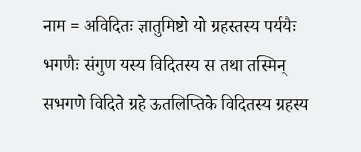नाम = अविदितः ज्ञातुमिष्टो यो ग्रहस्तस्य पर्ययैः भगणैः संगुण यस्य विदितस्य स तथा तस्मिन् सभगणे विदिते ग्रहे ऊतलिप्तिके विदितस्य ग्रहस्य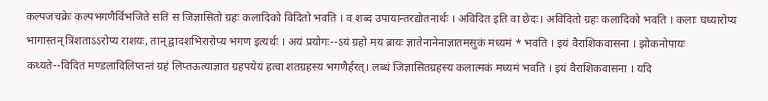कल्पजचक्रेः कल्पभगणैर्विभजिते सति स जिज्ञासितो ग्रहः कलादिको विदितो भवति । व शब्द उपायान्तरद्योतनार्थः । अविदित इति वा छेदः। अविदितो ग्रहः कलादिको भवति । कलाः घध्यारोप्य भागास्तन् त्रिंशताऽऽरोप्य राशयः, तान् द्वादशभिरारोप्य भगण इत्यर्थः । अयं प्रयोगः--ऽयं ग्रहो मय ब्रायः ज्ञातेनानेनाज्ञातमसुकं मध्यमं * भवति । इयं वैराशिकवासना । झोकनोपायः कथ्यते--विदितं मण्डलादिलिप्तन्तं ग्रहं लिप्तऊत्याज्ञात ग्रहपयेयं हत्वा शतग्रहस्य भगणैर्हरत्। लब्धं जिज्ञासितग्रहस्य कलात्मकं मध्यमं भवति । इयं वैराशिकवासना । यदि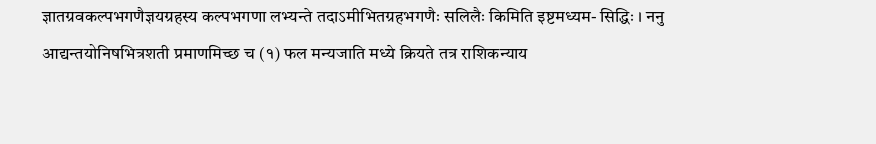ज्ञातग्रवकल्पभगणैज्ञयग्रहस्य कल्पभगणा लभ्यन्ते तदाऽमीभितग्रहभगणैः सलिलैः किमिति इष्टमध्यम- सिद्धिः । ननु आद्यन्तयोनिषभित्रशती प्रमाणमिच्छ च (१) फल मन्यजाति मध्ये क्रियते तत्र राशिकन्याय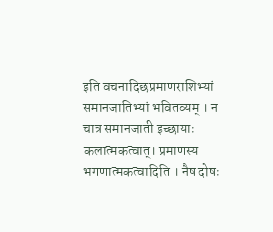इति वचनादिछप्रमाणराशिभ्यां समानजातिभ्यां भवितव्यम् । न चात्र समानजाती इच्छायाः कलात्मकत्वात्। प्रमाणस्य भगणात्मकत्वादिति । नैष दोषः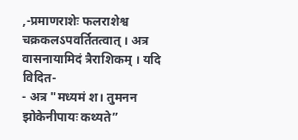,-प्रमाणराशेः फलराशेश्व चक्रकलऽपवर्तितत्वात् । अत्र वासनायामिदं त्रैराशिकम् । यदि विदित-
- अत्र "मध्यमं श। तुमनन झोकेनीपायः कथ्यते”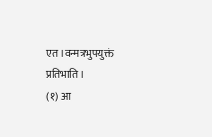एत।वन्मत्रभुपयुक्तं प्रतिभाति ।
(१) आ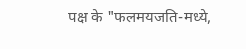पक्ष के "फलमयजति-मध्ये,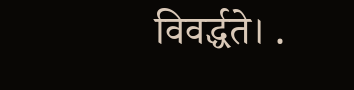विवर्द्धते। .